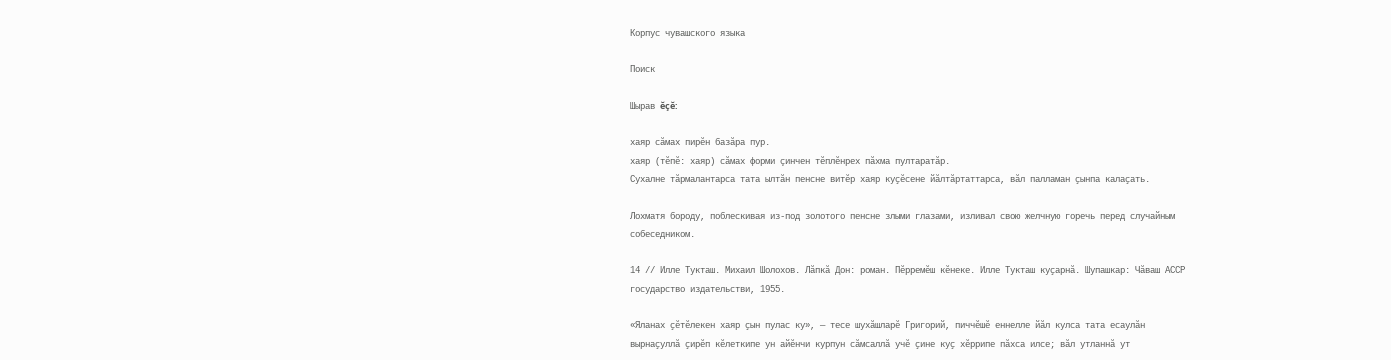Корпус чувашского языка

Поиск

Шырав ĕçĕ:

хаяр сăмах пирĕн базăра пур.
хаяр (тĕпĕ: хаяр) сăмах форми çинчен тĕплĕнрех пăхма пултаратăр.
Сухалне тӑрмалантарса тата ылтӑн пенсне витӗр хаяр куҫӗсене йӑлтӑртаттарса, вӑл палламан ҫынпа калаҫать.

Лохматя бороду, поблескивая из-под золотого пенсне злыми глазами, изливал свою желчную горечь перед случайным собеседником.

14 // Илле Тукташ. Михаил Шолохов. Лӑпкӑ Дон: роман. Пӗрремӗш кӗнеке. Илле Тукташ куҫарнӑ. Шупашкар: Чӑваш АССР государство издательстви, 1955.

«Яланах ҫӗтӗлекен хаяр ҫын пулас ку», — тесе шухӑшларӗ Григорий, пиччӗшӗ еннелле йӑл кулса тата есаулӑн вырнаҫуллӑ ҫирӗп кӗлеткипе ун айӗнчи курпун сӑмсаллӑ учӗ ҫине куҫ хӗррипе пӑхса илсе; вӑл утланнӑ ут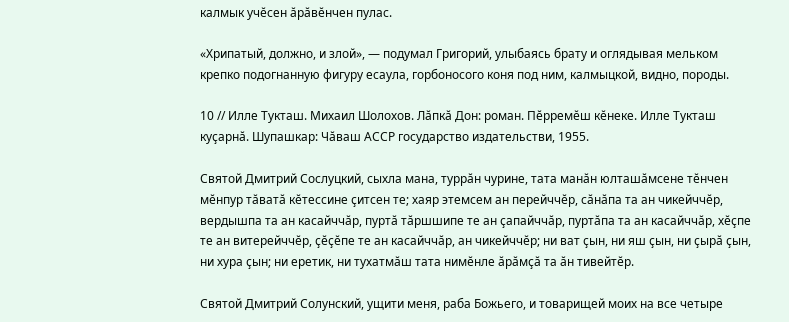калмык учӗсен ӑрӑвӗнчен пулас.

«Хрипатый, должно, и злой», — подумал Григорий, улыбаясь брату и оглядывая мельком крепко подогнанную фигуру есаула, горбоносого коня под ним, калмыцкой, видно, породы.

10 // Илле Тукташ. Михаил Шолохов. Лӑпкӑ Дон: роман. Пӗрремӗш кӗнеке. Илле Тукташ куҫарнӑ. Шупашкар: Чӑваш АССР государство издательстви, 1955.

Святой Дмитрий Сослуцкий, сыхла мана, туррӑн чурине, тата манӑн юлташӑмсене тӗнчен мӗнпур тӑватӑ кӗтессине ҫитсен те; хаяр этемсем ан перейччӗр, сӑнӑпа та ан чикейччӗр, вердышпа та ан касайччӑр, пуртӑ тӑршшипе те ан ҫапайччӑр, пуртӑпа та ан касайччӑр, хӗҫпе те ан витерейччӗр, ҫӗҫӗпе те ан касайччӑр, ан чикейччӗр; ни ват ҫын, ни яш ҫын, ни ҫырӑ ҫын, ни хура ҫын; ни еретик, ни тухатмӑш тата нимӗнле ӑрӑмҫӑ та ӑн тивейтӗр.

Святой Дмитрий Солунский, ущити меня, раба Божьего, и товарищей моих на все четыре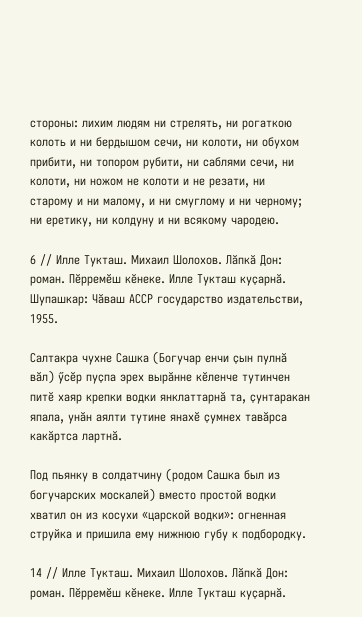стороны: лихим людям ни стрелять, ни рогаткою колоть и ни бердышом сечи, ни колоти, ни обухом прибити, ни топором рубити, ни саблями сечи, ни колоти, ни ножом не колоти и не резати, ни старому и ни малому, и ни смуглому и ни черному; ни еретику, ни колдуну и ни всякому чародею.

6 // Илле Тукташ. Михаил Шолохов. Лӑпкӑ Дон: роман. Пӗрремӗш кӗнеке. Илле Тукташ куҫарнӑ. Шупашкар: Чӑваш АССР государство издательстви, 1955.

Салтакра чухне Сашка (Богучар енчи ҫын пулнӑ вӑл) ӳсӗр пуҫпа эрех вырӑнне кӗленче тутинчен питӗ хаяр крепки водки янклаттарнӑ та, ҫунтаракан япала, унӑн аялти тутине янахӗ ҫумнех тавӑрса какӑртса лартнӑ.

Под пьянку в солдатчину (родом Сашка был из богучарских москалей) вместо простой водки хватил он из косухи «царской водки»: огненная струйка и пришила ему нижнюю губу к подбородку.

14 // Илле Тукташ. Михаил Шолохов. Лӑпкӑ Дон: роман. Пӗрремӗш кӗнеке. Илле Тукташ куҫарнӑ.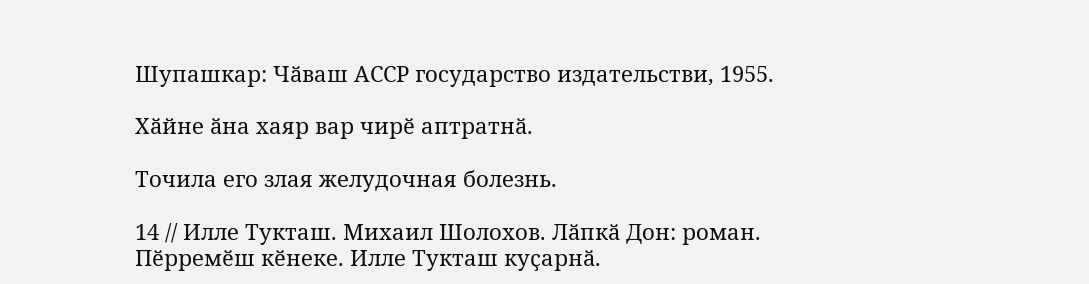Шупашкар: Чӑваш АССР государство издательстви, 1955.

Хӑйне ӑна хаяр вар чирӗ аптратнӑ.

Точила его злая желудочная болезнь.

14 // Илле Тукташ. Михаил Шолохов. Лӑпкӑ Дон: роман. Пӗрремӗш кӗнеке. Илле Тукташ куҫарнӑ.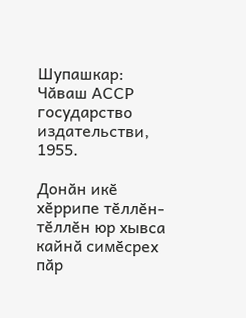Шупашкар: Чӑваш АССР государство издательстви, 1955.

Донӑн икӗ хӗррипе тӗллӗн-тӗллӗн юр хывса кайнӑ симӗсрех пӑр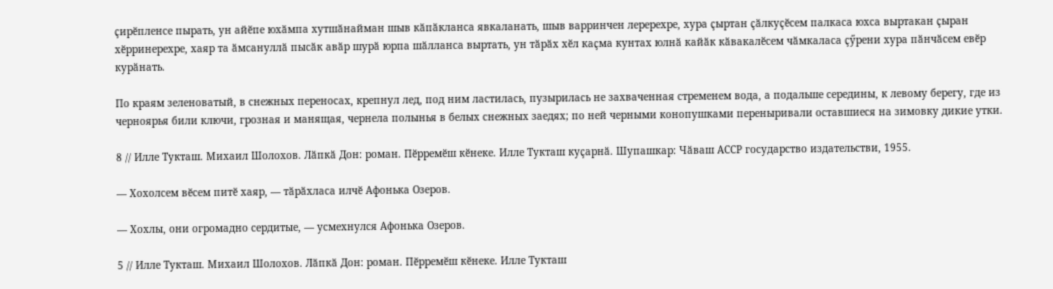ҫирӗпленсе пырать, ун айӗпе юхӑмпа хутшӑнайман шыв кӑпӑкланса явкаланать, шыв варринчен леререхре, хура ҫыртан ҫӑлкуҫӗсем палкаса юхса выртакан ҫыран хӗрринерехре, хаяр та ӑмсануллӑ пысӑк авӑр шурӑ юрпа шӑлланса выртать, ун тӑрӑх хӗл каҫма кунтах юлнӑ кайӑк кӑвакалӗсем чӑмкаласа ҫӳрени хура пӑнчӑсем евӗр курӑнать.

По краям зеленоватый, в снежных переносах, крепнул лед, под ним ластилась, пузырилась не захваченная стременем вода, а подальше середины, к левому берегу, где из черноярья били ключи, грозная и манящая, чернела полынья в белых снежных заедях; по ней черными конопушками переныривали оставшиеся на зимовку дикие утки.

8 // Илле Тукташ. Михаил Шолохов. Лӑпкӑ Дон: роман. Пӗрремӗш кӗнеке. Илле Тукташ куҫарнӑ. Шупашкар: Чӑваш АССР государство издательстви, 1955.

— Хохолсем вӗсем питӗ хаяр, — тӑрӑхласа илчӗ Афонька Озеров.

— Хохлы, они огромадно сердитые, — усмехнулся Афонька Озеров.

5 // Илле Тукташ. Михаил Шолохов. Лӑпкӑ Дон: роман. Пӗрремӗш кӗнеке. Илле Тукташ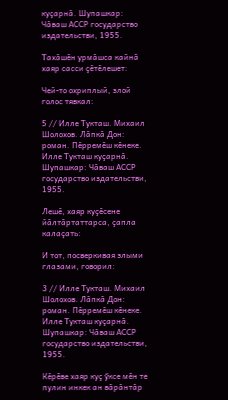куҫарнӑ. Шупашкар: Чӑваш АССР государство издательстви, 1955.

Тахӑшӗн урмӑшса кайнӑ хаяр сасси ҫӗтӗлешет:

Чей-то охриплый, злой голос тявкал:

5 // Илле Тукташ. Михаил Шолохов. Лӑпкӑ Дон: роман. Пӗрремӗш кӗнеке. Илле Тукташ куҫарнӑ. Шупашкар: Чӑваш АССР государство издательстви, 1955.

Лешӗ, хаяр куҫӗсене йӑлтӑртаттарса, ҫапла калаҫать:

И тот, посверкивая злыми глазами, говорил:

3 // Илле Тукташ. Михаил Шолохов. Лӑпкӑ Дон: роман. Пӗрремӗш кӗнеке. Илле Тукташ куҫарнӑ. Шупашкар: Чӑваш АССР государство издательстви, 1955.

Кӗрӗве хаяр куҫ ӳксе мӗн те пулин инкек ан вӑрӑнтӑр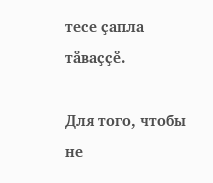тесе ҫапла тӑваҫҫӗ.

Для того, чтобы не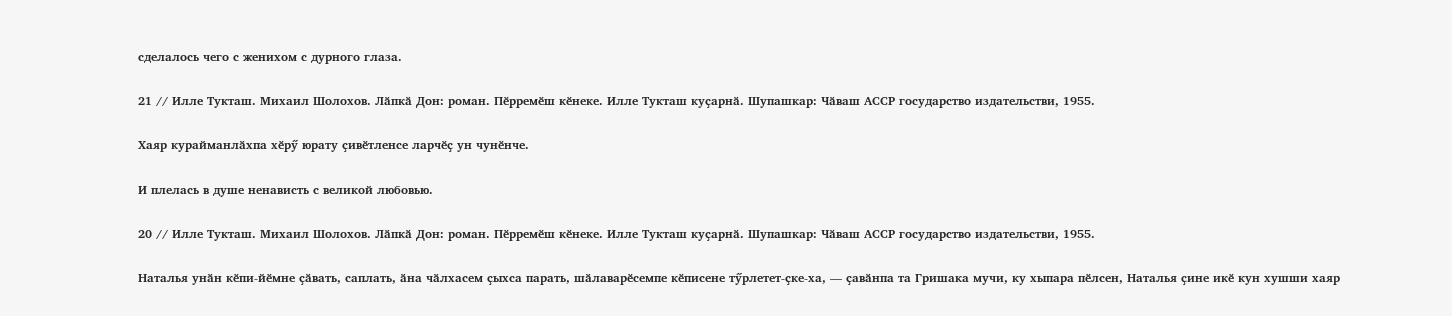сделалось чего с женихом с дурного глаза.

21 // Илле Тукташ. Михаил Шолохов. Лӑпкӑ Дон: роман. Пӗрремӗш кӗнеке. Илле Тукташ куҫарнӑ. Шупашкар: Чӑваш АССР государство издательстви, 1955.

Хаяр курайманлӑхпа хӗрӳ юрату ҫивӗтленсе ларчӗҫ ун чунӗнче.

И плелась в душе ненависть с великой любовью.

20 // Илле Тукташ. Михаил Шолохов. Лӑпкӑ Дон: роман. Пӗрремӗш кӗнеке. Илле Тукташ куҫарнӑ. Шупашкар: Чӑваш АССР государство издательстви, 1955.

Наталья унӑн кӗпи-йӗмне ҫӑвать, саплать, ӑна чӑлхасем ҫыхса парать, шӑлаварӗсемпе кӗписене тӳрлетет-ҫке-ха, — ҫавӑнпа та Гришака мучи, ку хыпара пӗлсен, Наталья ҫине икӗ кун хушши хаяр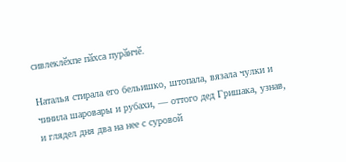сивлеклӗхпе пӑхса пурӑнчӗ.

Наталья стирала его бельишко, штопала, вязала чулки и чинила шаровары и рубахи, — оттого дед Гришака, узнав, и глядел дня два на нее с суровой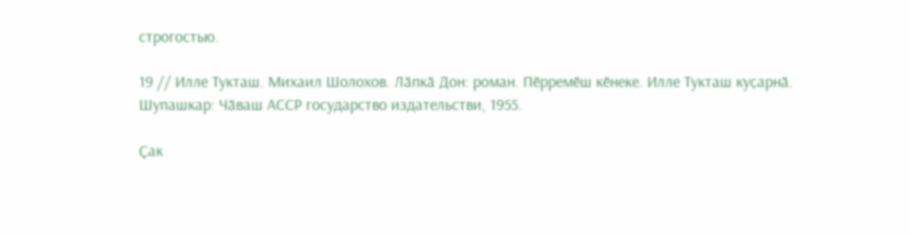строгостью.

19 // Илле Тукташ. Михаил Шолохов. Лӑпкӑ Дон: роман. Пӗрремӗш кӗнеке. Илле Тукташ куҫарнӑ. Шупашкар: Чӑваш АССР государство издательстви, 1955.

Ҫак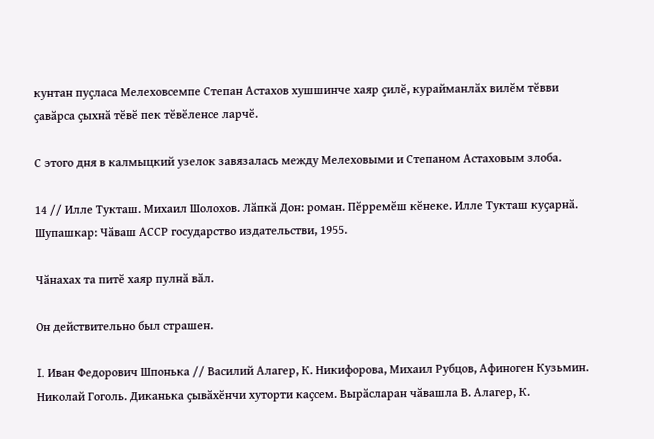кунтан пуҫласа Мелеховсемпе Степан Астахов хушшинче хаяр ҫилӗ, курайманлӑх вилӗм тӗвви ҫавӑрса ҫыхнӑ тӗвӗ пек тӗвӗленсе ларчӗ.

С этого дня в калмыцкий узелок завязалась между Мелеховыми и Степаном Астаховым злоба.

14 // Илле Тукташ. Михаил Шолохов. Лӑпкӑ Дон: роман. Пӗрремӗш кӗнеке. Илле Тукташ куҫарнӑ. Шупашкар: Чӑваш АССР государство издательстви, 1955.

Чӑнахах та питӗ хаяр пулнӑ вӑл.

Он действительно был страшен.

I. Иван Федорович Шпонька // Василий Алагер, К. Никифорова, Михаил Рубцов, Афиноген Кузьмин. Николай Гоголь. Диканька ҫывӑхӗнчи хуторти каҫсем. Вырӑсларан чӑвашла В. Алагер, К.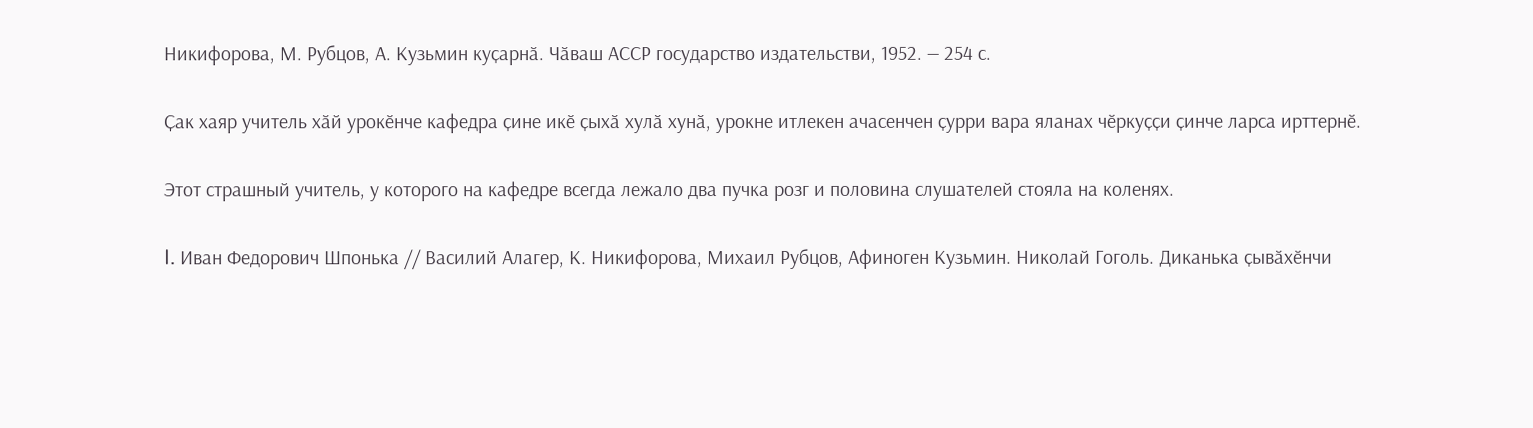Никифорова, М. Рубцов, А. Кузьмин куҫарнӑ. Чӑваш АССР государство издательстви, 1952. — 254 с.

Ҫак хаяр учитель хӑй урокӗнче кафедра ҫине икӗ ҫыхӑ хулӑ хунӑ, урокне итлекен ачасенчен ҫурри вара яланах чӗркуҫҫи ҫинче ларса ирттернӗ.

Этот страшный учитель, у которого на кафедре всегда лежало два пучка розг и половина слушателей стояла на коленях.

I. Иван Федорович Шпонька // Василий Алагер, К. Никифорова, Михаил Рубцов, Афиноген Кузьмин. Николай Гоголь. Диканька ҫывӑхӗнчи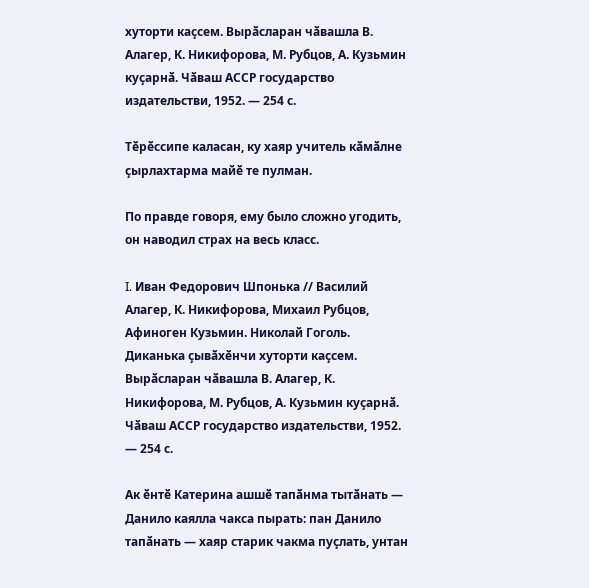хуторти каҫсем. Вырӑсларан чӑвашла В. Алагер, К. Никифорова, М. Рубцов, А. Кузьмин куҫарнӑ. Чӑваш АССР государство издательстви, 1952. — 254 с.

Тӗрӗссипе каласан, ку хаяр учитель кӑмӑлне ҫырлахтарма майӗ те пулман.

По правде говоря, ему было сложно угодить, он наводил страх на весь класс.

I. Иван Федорович Шпонька // Василий Алагер, К. Никифорова, Михаил Рубцов, Афиноген Кузьмин. Николай Гоголь. Диканька ҫывӑхӗнчи хуторти каҫсем. Вырӑсларан чӑвашла В. Алагер, К. Никифорова, М. Рубцов, А. Кузьмин куҫарнӑ. Чӑваш АССР государство издательстви, 1952. — 254 с.

Ак ӗнтӗ Катерина ашшӗ тапӑнма тытӑнать — Данило каялла чакса пырать: пан Данило тапӑнать — хаяр старик чакма пуҫлать, унтан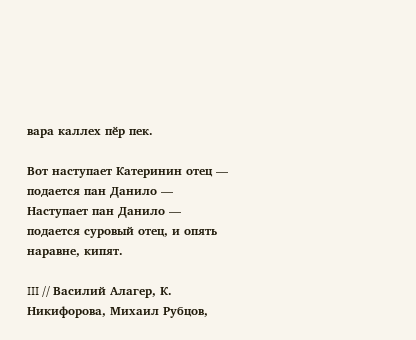вара каллех пӗр пек.

Вот наступает Катеринин отец — подается пан Данило — Наступает пан Данило — подается суровый отец, и опять наравне, кипят.

III // Василий Алагер, К. Никифорова, Михаил Рубцов,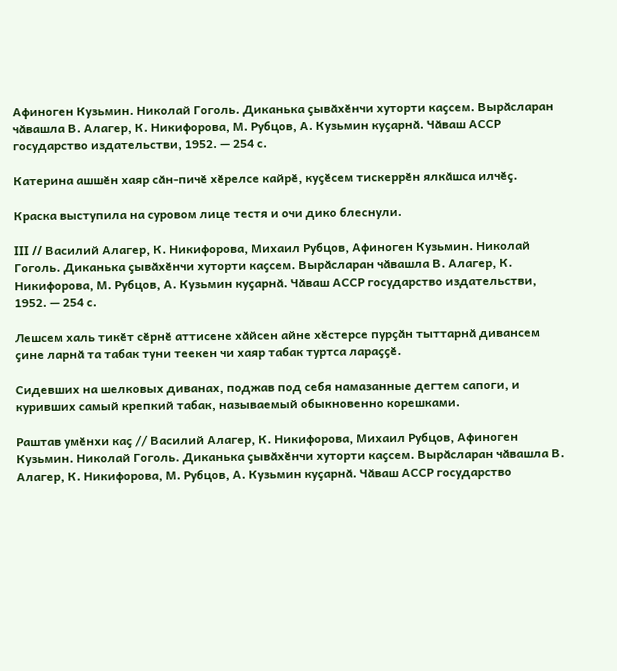Афиноген Кузьмин. Николай Гоголь. Диканька ҫывӑхӗнчи хуторти каҫсем. Вырӑсларан чӑвашла В. Алагер, К. Никифорова, М. Рубцов, А. Кузьмин куҫарнӑ. Чӑваш АССР государство издательстви, 1952. — 254 с.

Катерина ашшӗн хаяр сӑн-пичӗ хӗрелсе кайрӗ, куҫӗсем тискеррӗн ялкӑшса илчӗҫ.

Краска выступила на суровом лице тестя и очи дико блеснули.

III // Василий Алагер, К. Никифорова, Михаил Рубцов, Афиноген Кузьмин. Николай Гоголь. Диканька ҫывӑхӗнчи хуторти каҫсем. Вырӑсларан чӑвашла В. Алагер, К. Никифорова, М. Рубцов, А. Кузьмин куҫарнӑ. Чӑваш АССР государство издательстви, 1952. — 254 с.

Лешсем халь тикӗт сӗрнӗ аттисене хӑйсен айне хӗстерсе пурҫӑн тыттарнӑ дивансем ҫине ларнӑ та табак туни теекен чи хаяр табак туртса лараҫҫӗ.

Сидевших на шелковых диванах, поджав под себя намазанные дегтем сапоги, и куривших самый крепкий табак, называемый обыкновенно корешками.

Раштав умӗнхи каҫ // Василий Алагер, К. Никифорова, Михаил Рубцов, Афиноген Кузьмин. Николай Гоголь. Диканька ҫывӑхӗнчи хуторти каҫсем. Вырӑсларан чӑвашла В. Алагер, К. Никифорова, М. Рубцов, А. Кузьмин куҫарнӑ. Чӑваш АССР государство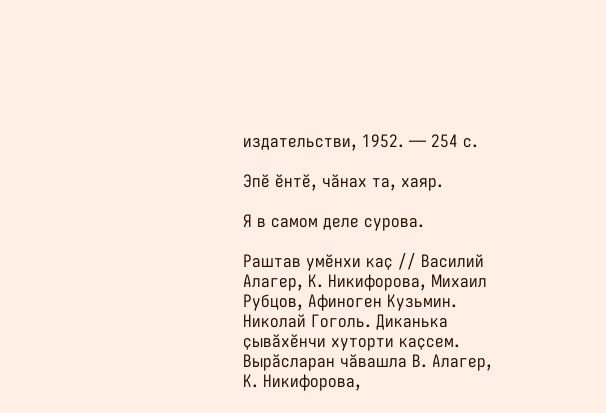издательстви, 1952. — 254 с.

Эпӗ ӗнтӗ, чӑнах та, хаяр.

Я в самом деле сурова.

Раштав умӗнхи каҫ // Василий Алагер, К. Никифорова, Михаил Рубцов, Афиноген Кузьмин. Николай Гоголь. Диканька ҫывӑхӗнчи хуторти каҫсем. Вырӑсларан чӑвашла В. Алагер, К. Никифорова,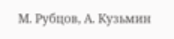М. Рубцов, А. Кузьмин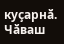куҫарнӑ. Чӑваш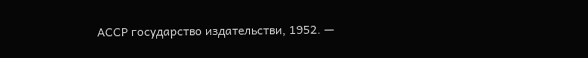АССР государство издательстви, 1952. —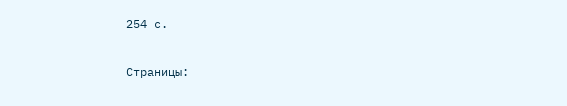254 с.

Страницы: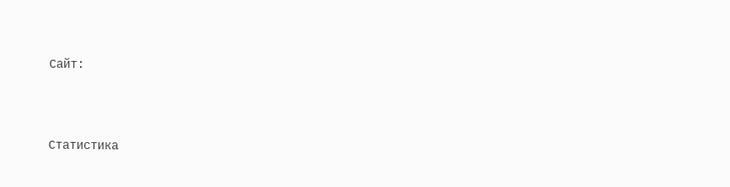Сайт:



Статистика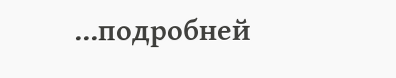...подробней